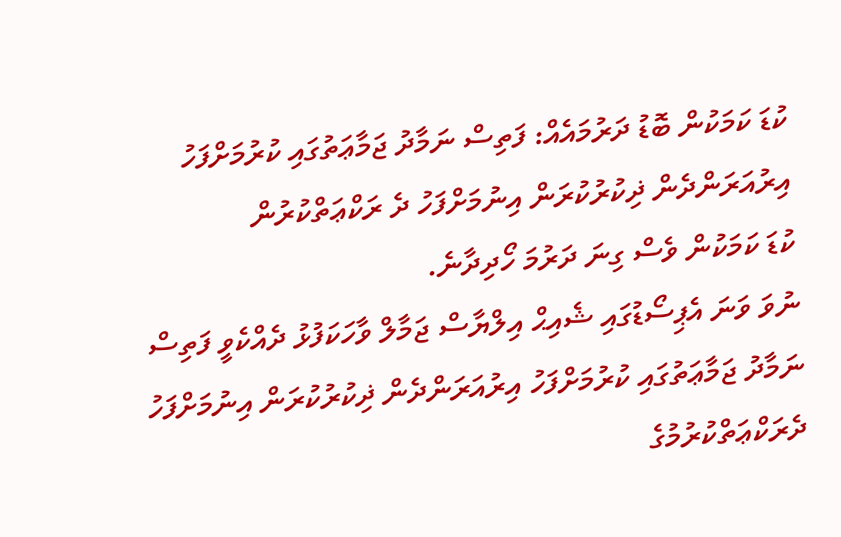ކުޑަ ކަމަކުން ބޮޑު ދަރުމައެއް: ފަތިސް ނަމާދު ޖަމާޢަތުގައި ކުރުމަށްފަހު އިރުއަރަންދެން ޛިކުރުކުރަން އިނުމަށްފަހު ދެ ރަކްޢަތްކުރުން
ކުޑަ ކަމަކުން ވެސް ގިނަ ދަރުމަ ހޯދިދާނެ.
ނުވަ ވަނަ އެޕިސޯޑުގައި ޝެއިޙް އިލްޔާސް ޖަމާލް ވާހަކަފުޅު ދެއްކެވީ ފަތިސް ނަމާދު ޖަމާޢަތުގައި ކުރުމަށްފަހު އިރުއަރަންދެން ޛިކުރުކުރަން އިނުމަށްފަހު ދެރަކްޢަތްކުރުމުގެ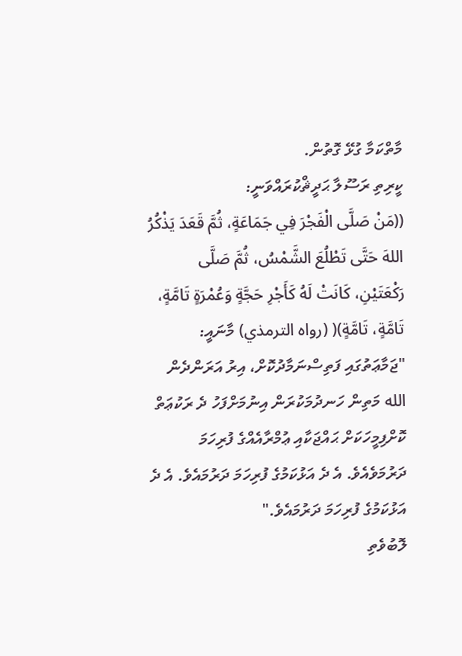މާތްކަމާ ގުޅޭ ގޮތުން.
ކީރިތި ރަސޫލާ ޙަދީޘްކުރައްވަނީ:
((مَنْ صَلَّى الْفَجْرَ فِي جَمَاعَةٍ، ثُمَّ قَعَدَ يَذْكُرُ اللهَ حَتَّى تَطْلُعَ الشَّمْسُ، ثُمَّ صَلَّى رَكْعَتَيْنِ، كَانَتْ لَهُ كَأَجْرِ حَجَّةٍ وَعُمْرَةٍ تَامَّةٍ، تَامَّةٍ، تَامَّةٍ)( (رواه الترمذي) މާނައީ: "ޖަމާޢަތުގައި ފަތިސްނަމާދުކޮށް، އިރު އަރަންދެން الله މަތިން ހަނދުމަކުރަން އިނުމަށްފަހު ދެ ރަކުޢަތް ކޮށްފިމީހަކަށް ޙައްޖަކާއި ޢުމްރާއެއްގެ ފުރިހަމަ ދަރުމަވެއެވެ. އެ ދެ އަޅުކަމުގެ ފުރިހަމަ ދަރުމައެވެ. އެ ދެ އަޅުކަމުގެ ފުރިހަމަ ދަރުމައެވެ."
ލޮބުވެތި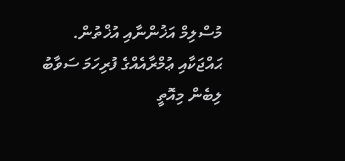މުސްލިމް އަޚުންނާއި އުޚްތުން. ޙައްޖަކާއި ޢުމްރާއެއްގެ ފުރިހަމަ ސަވާބު ލިބެން މިއޮތީ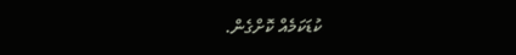ކުޑަކަމެއް ކޮށްގެން.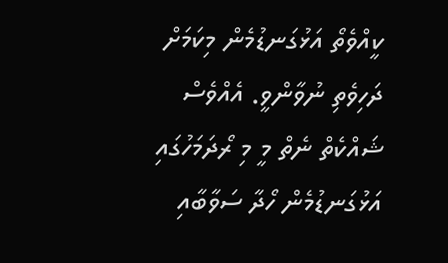ކީއްވެތޯ އަޅުގަނޑުމެން މިކަމަށް ދަހިވެތި ނުވާންވީ. އެއްވެސް ޝައްކެތް ނެތް މީ މި ރޯދަމަހުގައި އަޅުގަނޑުމެން ހޯދާ ސަވާބާއި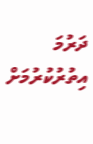ދަރުމަ އިތުރުކުރުމަށް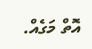އޮތް މަގެއް.